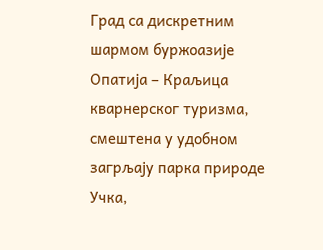Град са дискретним шармом буржоазије
Опатија – Краљица кварнерског туризма, смештена у удобном загрљају парка природе Учка,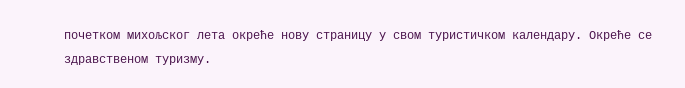почетком михољског лета окреће нову страницу у свом туристичком календару. Окреће се здравственом туризму.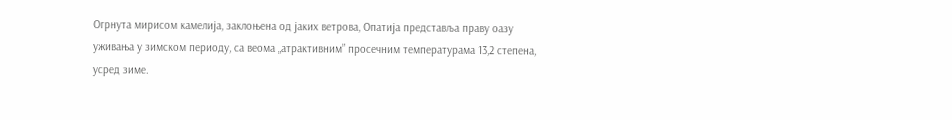Огрнута мирисом камелија, заклоњена од јаких ветрова, Опатија представља праву оазу уживања у зимском периоду, са веома „атрактивним” просечним температурама 13,2 степена, усред зиме.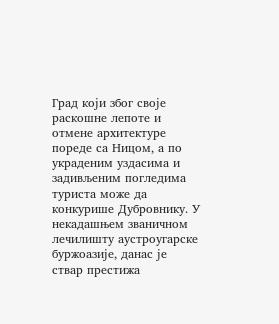Град који због своје раскошне лепоте и отмене архитектуре пореде са Ницом, а по украденим уздасима и задивљеним погледима туриста може да конкурише Дубровнику. У некадашњем званичном лечилишту аустроугарске буржоазије, данас је ствар престижа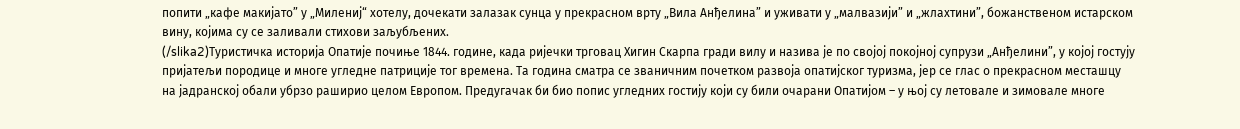попити „кафе макијато” у „Милениј“ хотелу, дочекати залазак сунца у прекрасном врту „Вила Анђелина” и уживати у „малвазији” и „жлахтини”, божанственом истарском вину, којима су се заливали стихови заљубљених.
(/slika2)Туристичка историја Опатије почиње 1844. године, када ријечки трговац Хигин Скарпа гради вилу и назива је по својој покојној супрузи „Анђелини”, у којој гостују пријатељи породице и многе угледне патриције тог времена. Та година сматра се званичним почетком развоја опатијског туризма, јер се глас о прекрасном месташцу на јадранској обали убрзо раширио целом Европом. Предугачак би био попис угледних гостију који су били очарани Опатијом – у њој су летовале и зимовале многе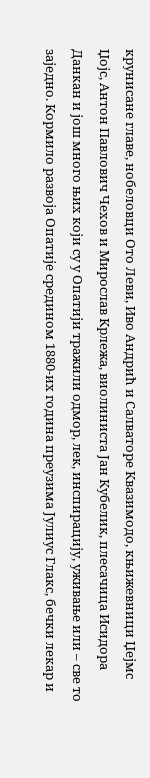крунисане главе, нобеловци Ото Леви, Иво Андрић и Салваторе Квазимодо, књижевници Џејмс Џојс, Антон Павлович Чехов и Мирослав Крлежа, виолиниста Јан Кубелик, плесачица Исидора Данкан и још много њих који су у Опатији тражили одмор, лек, инспирацију, уживање или – све то заједно. Кормило развоја Опатије средином 1880-их година преузима Јулиус Глакс, бечки лекар и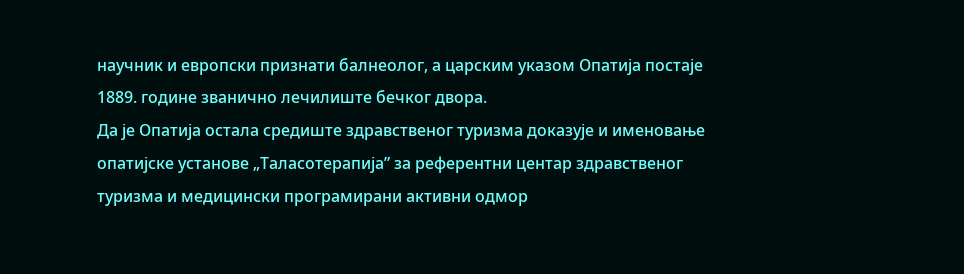научник и европски признати балнеолог, а царским указом Опатија постаје 1889. године званично лечилиште бечког двора.
Да је Опатија остала средиште здравственог туризма доказује и именовање опатијске установе „Таласотерапија” за референтни центар здравственог туризма и медицински програмирани активни одмор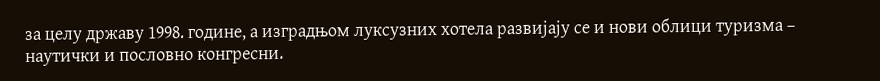за целу државу 1998. године, а изградњом луксузних хотела развијају се и нови облици туризма – наутички и пословно конгресни.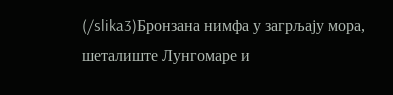(/slika3)Бронзана нимфа у загрљају мора, шеталиште Лунгомаре и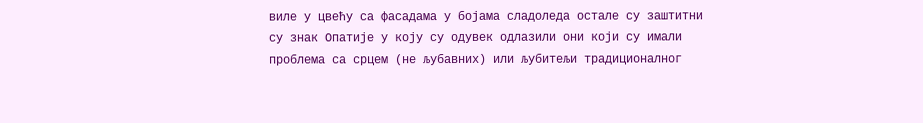виле у цвећу са фасадама у бојама сладоледа остале су заштитни су знак Опатије у коју су одувек одлазили они који су имали проблема са срцем (не љубавних) или љубитељи традиционалног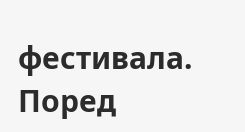фестивала. Поред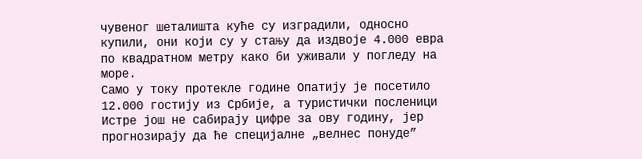чувеног шеталишта куће су изградили, односно купили, они који су у стању да издвоје 4.000 евра по квадратном метру како би уживали у погледу на море.
Само у току протекле године Опатију је посетило 12.000 гостију из Србије, а туристички посленици Истре још не сабирају цифре за ову годину, јер прогнозирају да ће специјалне „велнес понуде”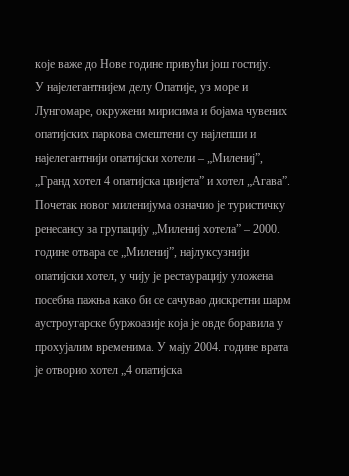које важе до Нове године привући још гостију.
У најелегантнијем делу Опатије, уз море и Лунгомаре, окружени мирисима и бојама чувених опатијских паркова смештени су најлепши и најелегантнији опатијски хотели – „Милениј”, „Гранд хотел 4 опатијска цвијета” и хотел „Агава”. Почетак новог миленијума означио је туристичку ренесансу за групацију „Милениј хотела” – 2000. године отвара се „Милениј”, најлуксузнији опатијски хотел, у чију је рестаурацију уложена посебна пажња како би се сачувао дискретни шарм аустроугарске буржоазије која је овде боравила у прохујалим временима. У мају 2004. године врата је отворио хотел „4 опатијска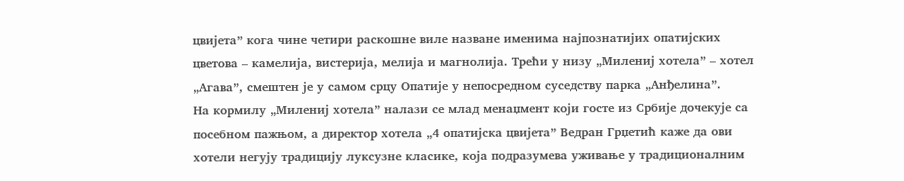цвијета” кога чине четири раскошне виле назване именима најпознатијих опатијских цветова – камелија, вистерија, мелија и магнолија. Трећи у низу „Милениј хотела” – хотел „Агава”, смештен је у самом срцу Опатије у непосредном суседству парка „Анђелина”.
На кормилу „Милениј хотела” налази се млад менаџмент који госте из Србије дочекује са посебном пажњом, а директор хотела „4 опатијска цвијета” Ведран Грџетић каже да ови хотели негују традицију луксузне класике, која подразумева уживање у традиционалним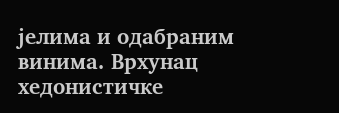јелима и одабраним винима. Врхунац хедонистичке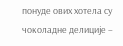понуде ових хотела су чоколадне делиције –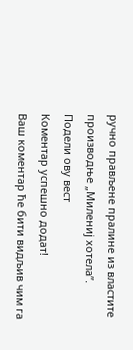ручно прављене пралине из властите производње „Милениј хотела”.
Подели ову вест
Комeнтар успeшно додат!
Ваш комeнтар ћe бити видљив чим га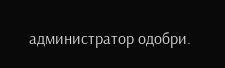администратор одобри.